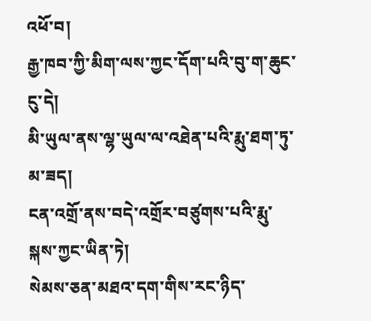འཕོ་བ།
རྒྱ་ཁབ་ཀྱི་མིག་ལས་ཀྱང་དོག་པའི་བུ་ག་ཆུང་ངུ་དེ།
མི་ཡུལ་ནས་ལྷ་ཡུལ་ལ་འཐེན་པའི་རྨུ་ཐག་ཏུ་མ་ཟད།
ངན་འགྲོ་ནས་བདེ་འགྲོར་བཙུགས་པའི་རྨུ་སྐས་ཀྱང་ཡིན་ཏེ།
སེམས་ཅན་མཐའ་དག་གིས་རང་ཉིད་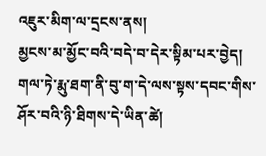འཇུར་མིག་ལ་དྲངས་ནས།
མྱངས་མ་མྱོང་བའི་བདེ་བ་དེར་སྟིམ་པར་བྱེད།
གལ་ཏེ་རྨུ་ཐག་ནི་བུ་ག་དེ་ལས་སྟས་དབང་གིས་ཤོར་བའི་ཉི་ཐིགས་དེ་ཡིན་ཚེ།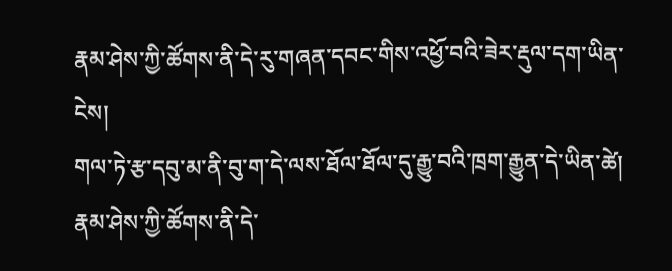རྣམ་ཤེས་ཀྱི་ཚོགས་ནི་དེ་རུ་གཞན་དབང་གིས་འཕྱོ་བའི་ཟེར་རྡུལ་དག་ཡིན་ངེས།
གལ་ཏེ་རྩ་དབུ་མ་ནི་བུ་ག་དེ་ལས་ཐོལ་ཐོལ་དུ་རྒྱུ་བའི་ཁྲག་རྒྱུན་དེ་ཡིན་ཚེ།
རྣམ་ཤེས་ཀྱི་ཚོགས་ནི་དེ་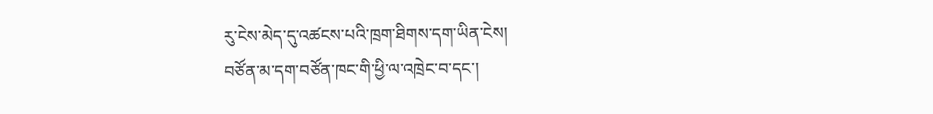རུ་ངེས་མེད་དུ་འཚངས་པའི་ཁྲག་ཐིགས་དག་ཡིན་ངེས།
བཙོན་མ་དག་བཙོན་ཁང་གི་ཕྱི་ལ་འཁྲེང་བ་དང་།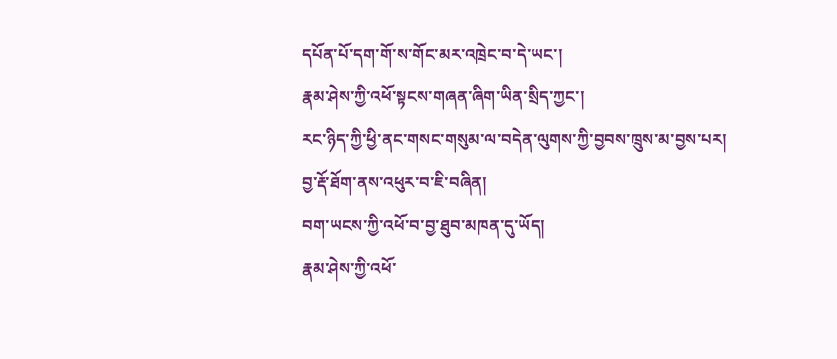དཔོན་པོ་དག་གོ་ས་གོང་མར་འཁྲེང་བ་དེ་ཡང་།
རྣམ་ཤེས་ཀྱི་འཕོ་སྟངས་གཞན་ཞིག་ཡིན་སྲིད་ཀྱང་།
རང་ཉིད་ཀྱི་ཕྱི་ནང་གསང་གསུམ་ལ་བདེན་ལུགས་ཀྱི་བྱབས་ཁྲུས་མ་བྱས་པར།
བྱ་རྡོ་ཐོག་ནས་འཕུར་བ་ཇི་བཞིན།
བག་ཡངས་ཀྱི་འཕོ་བ་བྱ་ཐུབ་མཁན་དུ་ཡོད།
རྣམ་ཤེས་ཀྱི་འཕོ་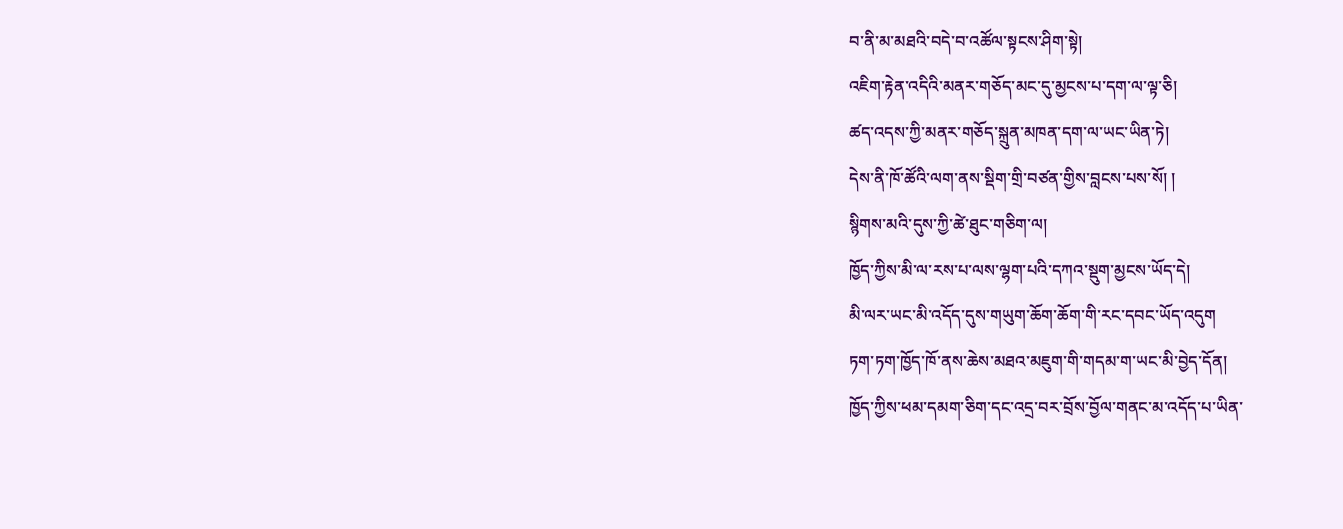བ་ནི་མ་མཐའི་བདེ་བ་འཚོལ་སྟངས་ཤིག་སྟེ།
འཇིག་རྟེན་འདིའི་མནར་གཅོད་མང་དུ་མྱངས་པ་དག་ལ་ལྟ་ཅི།
ཚད་འདས་ཀྱི་མནར་གཅོད་སྐྲུན་མཁན་དག་ལ་ཡང་ཡིན་ཏེ།
དེས་ནི་ཁོ་ཚོའི་ལག་ནས་སྡིག་གྲི་བཙན་གྱིས་བླངས་པས་སོ། །
སྙིགས་མའི་དུས་ཀྱི་ཚེ་ཐུང་གཅིག་ལ།
ཁྱོད་ཀྱིས་མི་ལ་རས་པ་ལས་ལྷག་པའི་དཀའ་སྡུག་མྱངས་ཡོད་དེ།
མི་ལར་ཡང་མི་འདོད་དུས་གཡུག་ཆོག་ཆོག་གི་རང་དབང་ཡོད་འདུག
ཏག་ཏག་ཁྱོད་ཁོ་ནས་ཆེས་མཐའ་མཇུག་གི་གདམ་ག་ཡང་མི་བྱེད་དོན།
ཁྱོད་ཀྱིས་ཕམ་དམག་ཅིག་དང་འདྲ་བར་བྲོས་བྱོལ་གནང་མ་འདོད་པ་ཡིན་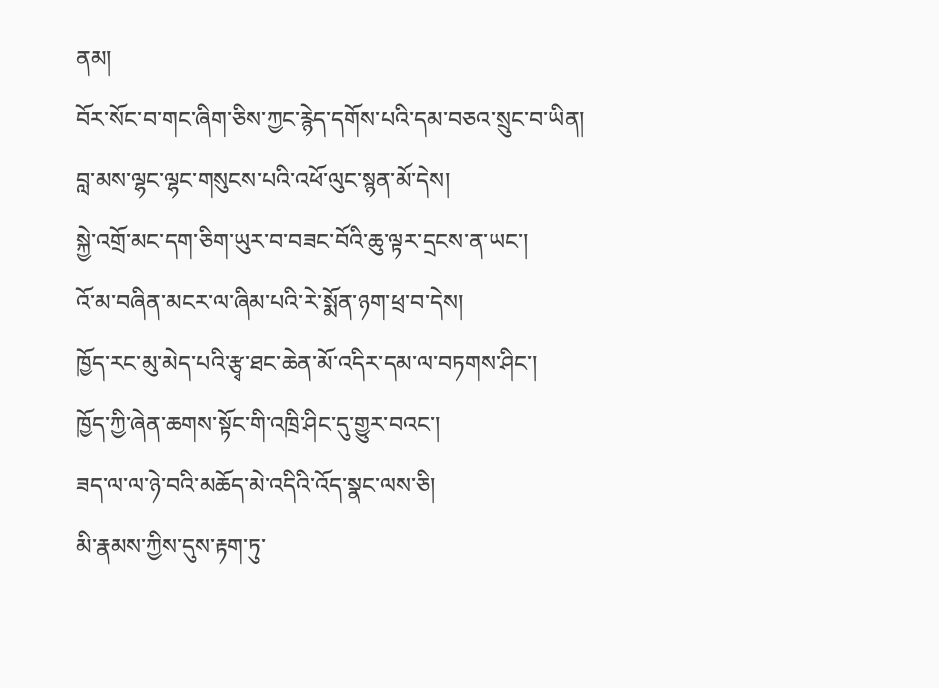ནམ།
བོར་སོང་བ་གང་ཞིག་ཅིས་ཀྱང་རྙེད་དགོས་པའི་དམ་བཅའ་སྲུང་བ་ཡིན།
བླ་མས་ལྷང་ལྷང་གསུངས་པའི་འཕོ་ལུང་སྙན་མོ་དེས།
སྐྱེ་འགྲོ་མང་དག་ཅིག་ཡུར་བ་བཟང་བོའི་ཆུ་ལྟར་དྲངས་ན་ཡང་།
འོ་མ་བཞིན་མངར་ལ་ཞིམ་པའི་རེ་སྨོན་ཉག་ཕྲ་བ་དེས།
ཁྱོད་རང་མུ་མེད་པའི་རྩྭ་ཐང་ཆེན་མོ་འདིར་དམ་ལ་བཏགས་ཤིང་།
ཁྱོད་ཀྱི་ཞེན་ཆགས་སྟོང་གི་འཁྲི་ཤིང་དུ་གྱུར་བའང་།
ཟད་ལ་ལ་ཉེ་བའི་མཆོད་མེ་འདིའི་འོད་སྣང་ལས་ཅི།
མི་རྣམས་ཀྱིས་དུས་རྟག་ཏུ་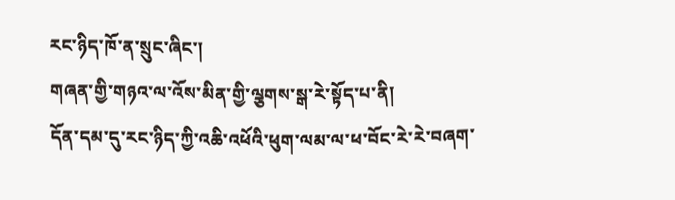རང་ཉིད་ཁོ་ན་སྲུང་ཞིང་།
གཞན་གྱི་གཉའ་ལ་འོས་མིན་གྱི་ལྕགས་སྒ་རེ་སྟོད་པ་ནི།
དོན་དམ་དུ་རང་ཉིད་ཀྱི་འཆི་འཕོའི་ཕུག་ལམ་ལ་ཕ་བོང་རེ་རེ་བཞག་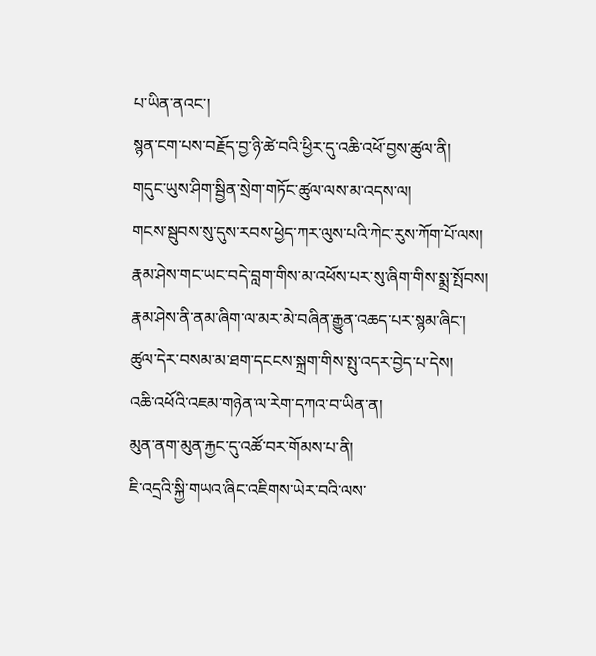པ་ཡིན་ནའང་།
སྙན་ངག་པས་བརྗོད་བྱ་ཉི་ཚེ་བའི་ཕྱིར་དུ་འཆི་འཕོ་བྱས་ཚུལ་ནི།
གདུང་ཡུས་ཤིག་སྦྱིན་སྲེག་གཏོང་ཚུལ་ལས་མ་འདས་ལ།
གངས་སྦུབས་སུ་དུས་རབས་ཕྱེད་ཀར་ལུས་པའི་ཀེང་རུས་ཀོག་པོ་ལས།
རྣམ་ཤེས་གང་ཡང་བདེ་བླག་གིས་མ་འཕོས་པར་སུ་ཞིག་གིས་སྨྲ་སྤོབས།
རྣམ་ཤེས་ནི་ནམ་ཞིག་ལ་མར་མེ་བཞིན་རྒྱུན་འཆད་པར་སྙམ་ཞིང་།
ཚུལ་དེར་བསམ་མ་ཐག་དངངས་སྐྲག་གིས་སྤུ་འདར་བྱེད་པ་དེས།
འཆི་འཕོའི་འཇམ་གཉེན་ལ་རེག་དཀའ་བ་ཡིན་ན།
མུན་ནག་མུན་རྐྱང་དུ་འཚོ་བར་གོམས་པ་ནི།
ཇི་འདྲའི་སྐྱི་གཡའ་ཞིང་འཇིགས་ཡེར་བའི་ལས་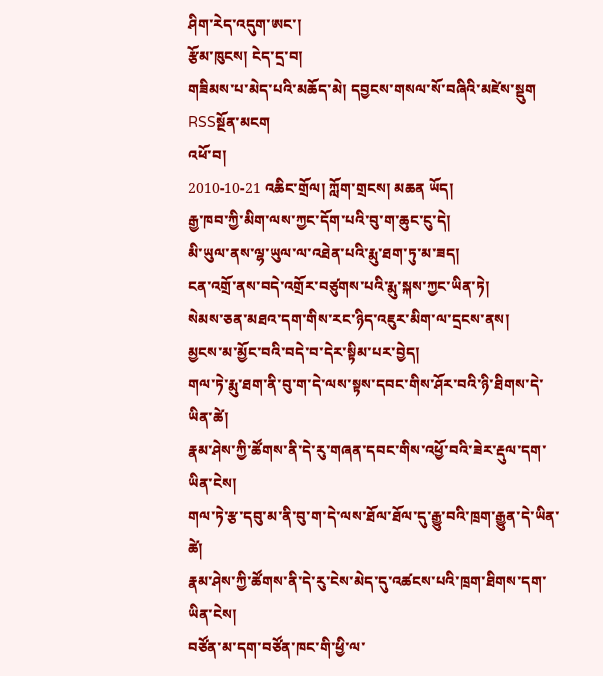ཤིག་རེད་འདུག་ཨང་།
རྩོམ་ཁུངས། ངེད་དྲ་བ།
གཟིམས་པ་མེད་པའི་མཆོད་མེ། དབྱངས་གསལ་སོ་བཞིའི་མཛེས་སྡུག  RSSསྔོན་མངག
འཕོ་བ།
2010-10-21 འཆིང་གྲོལ། ཀློག་གྲངས། མཆན ཡོད།
རྒྱ་ཁབ་ཀྱི་མིག་ལས་ཀྱང་དོག་པའི་བུ་ག་ཆུང་ངུ་དེ།
མི་ཡུལ་ནས་ལྷ་ཡུལ་ལ་འཐེན་པའི་རྨུ་ཐག་ཏུ་མ་ཟད།
ངན་འགྲོ་ནས་བདེ་འགྲོར་བཙུགས་པའི་རྨུ་སྐས་ཀྱང་ཡིན་ཏེ།
སེམས་ཅན་མཐའ་དག་གིས་རང་ཉིད་འཇུར་མིག་ལ་དྲངས་ནས།
མྱངས་མ་མྱོང་བའི་བདེ་བ་དེར་སྟིམ་པར་བྱེད།
གལ་ཏེ་རྨུ་ཐག་ནི་བུ་ག་དེ་ལས་སྟས་དབང་གིས་ཤོར་བའི་ཉི་ཐིགས་དེ་ཡིན་ཚེ།
རྣམ་ཤེས་ཀྱི་ཚོགས་ནི་དེ་རུ་གཞན་དབང་གིས་འཕྱོ་བའི་ཟེར་རྡུལ་དག་ཡིན་ངེས།
གལ་ཏེ་རྩ་དབུ་མ་ནི་བུ་ག་དེ་ལས་ཐོལ་ཐོལ་དུ་རྒྱུ་བའི་ཁྲག་རྒྱུན་དེ་ཡིན་ཚེ།
རྣམ་ཤེས་ཀྱི་ཚོགས་ནི་དེ་རུ་ངེས་མེད་དུ་འཚངས་པའི་ཁྲག་ཐིགས་དག་ཡིན་ངེས།
བཙོན་མ་དག་བཙོན་ཁང་གི་ཕྱི་ལ་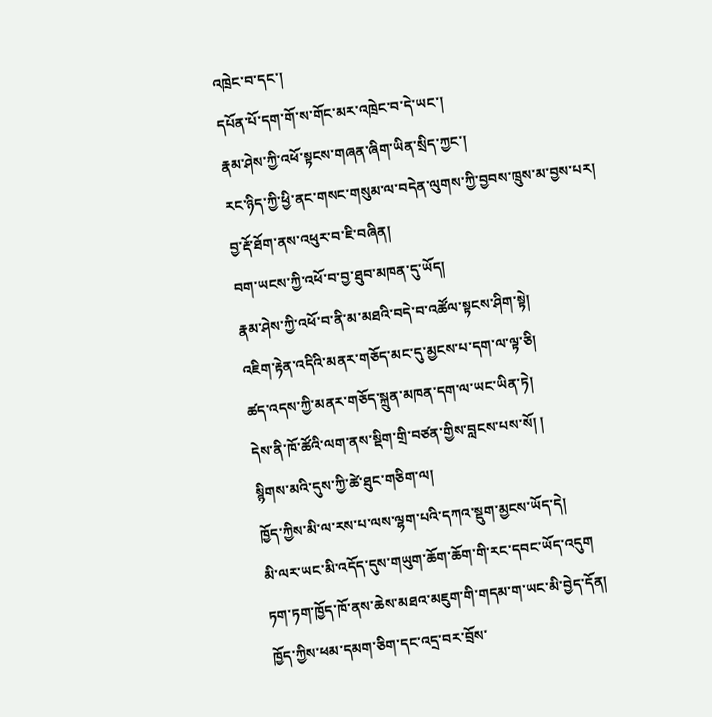འཁྲེང་བ་དང་།
དཔོན་པོ་དག་གོ་ས་གོང་མར་འཁྲེང་བ་དེ་ཡང་།
རྣམ་ཤེས་ཀྱི་འཕོ་སྟངས་གཞན་ཞིག་ཡིན་སྲིད་ཀྱང་།
རང་ཉིད་ཀྱི་ཕྱི་ནང་གསང་གསུམ་ལ་བདེན་ལུགས་ཀྱི་བྱབས་ཁྲུས་མ་བྱས་པར།
བྱ་རྡོ་ཐོག་ནས་འཕུར་བ་ཇི་བཞིན།
བག་ཡངས་ཀྱི་འཕོ་བ་བྱ་ཐུབ་མཁན་དུ་ཡོད།
རྣམ་ཤེས་ཀྱི་འཕོ་བ་ནི་མ་མཐའི་བདེ་བ་འཚོལ་སྟངས་ཤིག་སྟེ།
འཇིག་རྟེན་འདིའི་མནར་གཅོད་མང་དུ་མྱངས་པ་དག་ལ་ལྟ་ཅི།
ཚད་འདས་ཀྱི་མནར་གཅོད་སྐྲུན་མཁན་དག་ལ་ཡང་ཡིན་ཏེ།
དེས་ནི་ཁོ་ཚོའི་ལག་ནས་སྡིག་གྲི་བཙན་གྱིས་བླངས་པས་སོ། །
སྙིགས་མའི་དུས་ཀྱི་ཚེ་ཐུང་གཅིག་ལ།
ཁྱོད་ཀྱིས་མི་ལ་རས་པ་ལས་ལྷག་པའི་དཀའ་སྡུག་མྱངས་ཡོད་དེ།
མི་ལར་ཡང་མི་འདོད་དུས་གཡུག་ཆོག་ཆོག་གི་རང་དབང་ཡོད་འདུག
ཏག་ཏག་ཁྱོད་ཁོ་ནས་ཆེས་མཐའ་མཇུག་གི་གདམ་ག་ཡང་མི་བྱེད་དོན།
ཁྱོད་ཀྱིས་ཕམ་དམག་ཅིག་དང་འདྲ་བར་བྲོས་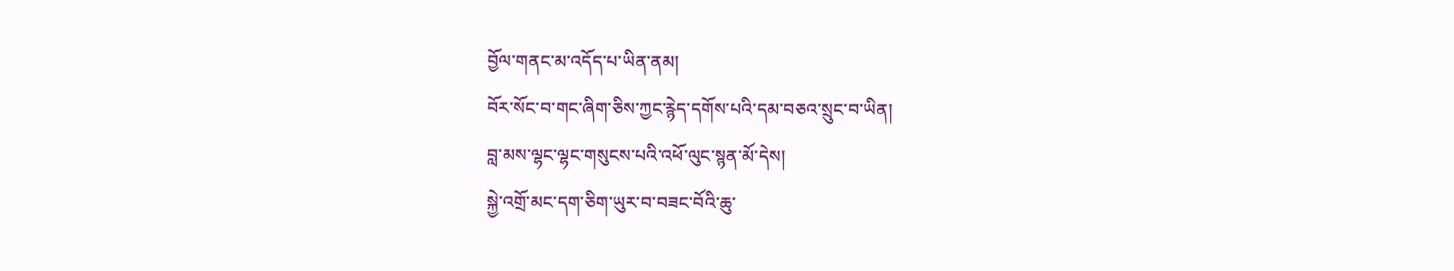བྱོལ་གནང་མ་འདོད་པ་ཡིན་ནམ།
བོར་སོང་བ་གང་ཞིག་ཅིས་ཀྱང་རྙེད་དགོས་པའི་དམ་བཅའ་སྲུང་བ་ཡིན།
བླ་མས་ལྷང་ལྷང་གསུངས་པའི་འཕོ་ལུང་སྙན་མོ་དེས།
སྐྱེ་འགྲོ་མང་དག་ཅིག་ཡུར་བ་བཟང་བོའི་ཆུ་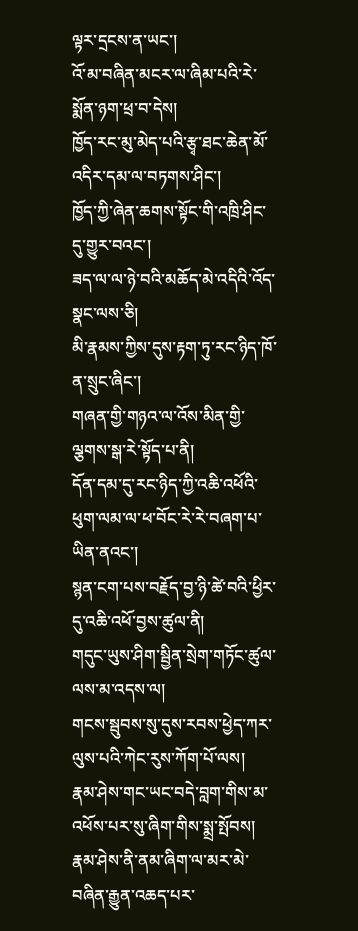ལྟར་དྲངས་ན་ཡང་།
འོ་མ་བཞིན་མངར་ལ་ཞིམ་པའི་རེ་སྨོན་ཉག་ཕྲ་བ་དེས།
ཁྱོད་རང་མུ་མེད་པའི་རྩྭ་ཐང་ཆེན་མོ་འདིར་དམ་ལ་བཏགས་ཤིང་།
ཁྱོད་ཀྱི་ཞེན་ཆགས་སྟོང་གི་འཁྲི་ཤིང་དུ་གྱུར་བའང་།
ཟད་ལ་ལ་ཉེ་བའི་མཆོད་མེ་འདིའི་འོད་སྣང་ལས་ཅི།
མི་རྣམས་ཀྱིས་དུས་རྟག་ཏུ་རང་ཉིད་ཁོ་ན་སྲུང་ཞིང་།
གཞན་གྱི་གཉའ་ལ་འོས་མིན་གྱི་ལྕགས་སྒ་རེ་སྟོད་པ་ནི།
དོན་དམ་དུ་རང་ཉིད་ཀྱི་འཆི་འཕོའི་ཕུག་ལམ་ལ་ཕ་བོང་རེ་རེ་བཞག་པ་ཡིན་ནའང་།
སྙན་ངག་པས་བརྗོད་བྱ་ཉི་ཚེ་བའི་ཕྱིར་དུ་འཆི་འཕོ་བྱས་ཚུལ་ནི།
གདུང་ཡུས་ཤིག་སྦྱིན་སྲེག་གཏོང་ཚུལ་ལས་མ་འདས་ལ།
གངས་སྦུབས་སུ་དུས་རབས་ཕྱེད་ཀར་ལུས་པའི་ཀེང་རུས་ཀོག་པོ་ལས།
རྣམ་ཤེས་གང་ཡང་བདེ་བླག་གིས་མ་འཕོས་པར་སུ་ཞིག་གིས་སྨྲ་སྤོབས།
རྣམ་ཤེས་ནི་ནམ་ཞིག་ལ་མར་མེ་བཞིན་རྒྱུན་འཆད་པར་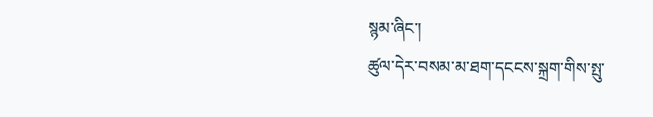སྙམ་ཞིང་།
ཚུལ་དེར་བསམ་མ་ཐག་དངངས་སྐྲག་གིས་སྤུ་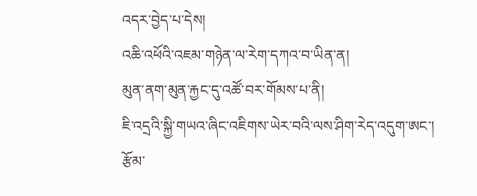འདར་བྱེད་པ་དེས།
འཆི་འཕོའི་འཇམ་གཉེན་ལ་རེག་དཀའ་བ་ཡིན་ན།
མུན་ནག་མུན་རྐྱང་དུ་འཚོ་བར་གོམས་པ་ནི།
ཇི་འདྲའི་སྐྱི་གཡའ་ཞིང་འཇིགས་ཡེར་བའི་ལས་ཤིག་རེད་འདུག་ཨང་།
རྩོམ་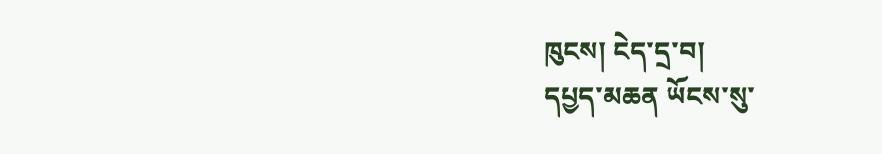ཁུངས། ངེད་དྲ་བ།
དཔྱད་མཆན ཡོངས་སུ་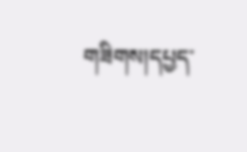གཟིགས།དཔྱད་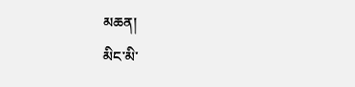མཆན།
མིང་མི་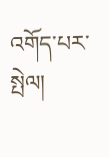འགོད་པར་སྤེལ།